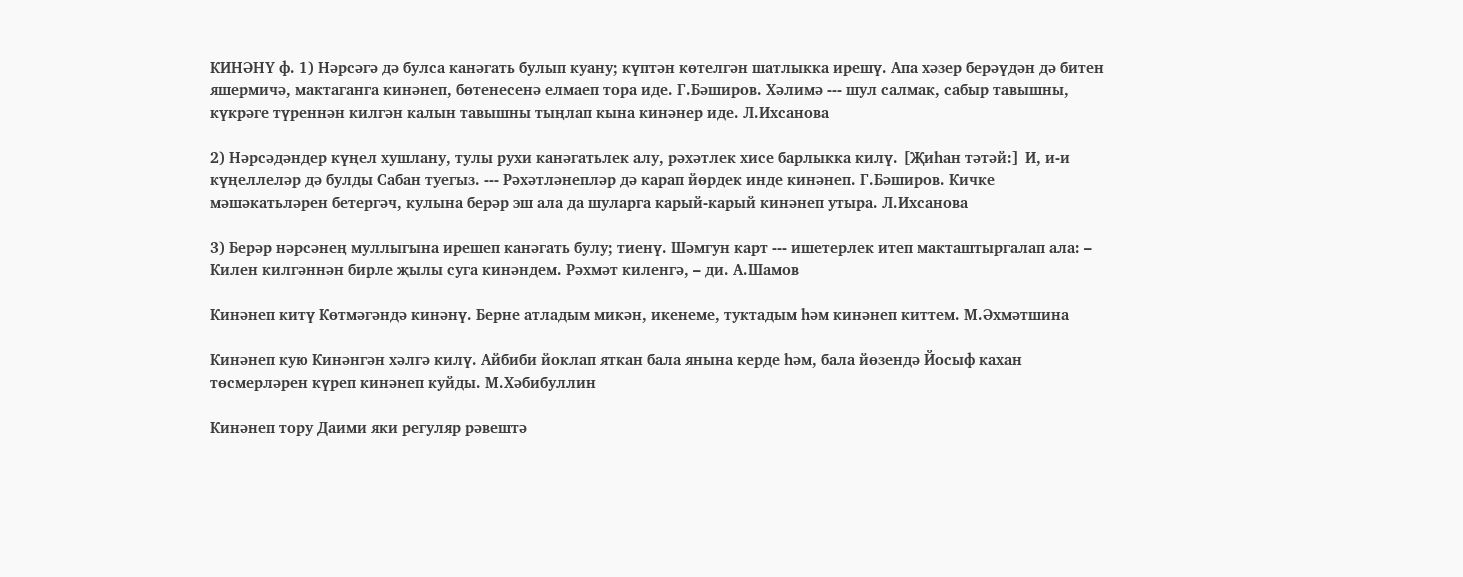КИНӘНҮ ф. 1) Нәрсәгә дә булса канәгать булып куану; күптән көтелгән шатлыкка ирешү. Апа хәзер берәүдән дә битен яшермичә, мактаганга кинәнеп, бөтенесенә елмаеп тора иде. Г.Бәширов. Хәлимә --- шул салмак, сабыр тавышны, күкрәге түреннән килгән калын тавышны тыңлап кына кинәнер иде. Л.Ихсанова

2) Нәрсәдәндер күңел хушлану, тулы рухи канәгатьлек алу, рәхәтлек хисе барлыкка килү. [Җиһан тәтәй:] И, и-и күңеллеләр дә булды Сабан туегыз. --- Рәхәтләнепләр дә карап йөрдек инде кинәнеп. Г.Бәширов. Кичке мәшәкатьләрен бетергәч, кулына берәр эш ала да шуларга карый-карый кинәнеп утыра. Л.Ихсанова

3) Берәр нәрсәнең муллыгына ирешеп канәгать булу; тиенү. Шәмгун карт --- ишетерлек итеп макташтыргалап ала: – Килен килгәннән бирле җылы суга кинәндем. Рәхмәт киленгә, – ди. А.Шамов

Кинәнеп китү Көтмәгәндә кинәнү. Берне атладым микән, икенеме, туктадым һәм кинәнеп киттем. М.Әхмәтшина

Кинәнеп кую Кинәнгән хәлгә килү. Айбиби йоклап яткан бала янына керде һәм, бала йөзендә Йосыф кахан төсмерләрен күреп кинәнеп куйды. М.Хәбибуллин

Кинәнеп тору Даими яки регуляр рәвештә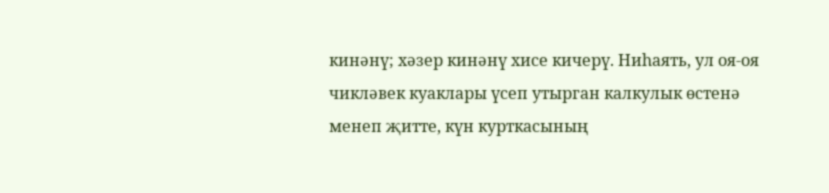кинәнү; хәзер кинәнү хисе кичерү. Ниһаять, ул оя-оя чикләвек куаклары үсеп утырган калкулык өстенә менеп җитте, күн курткасының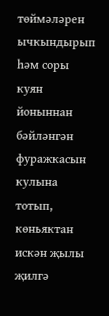төймәләрен ычкындырып һәм соры куян йоныннан бәйләнгән фуражкасын кулына тотып, көньяктан искән җылы җилгә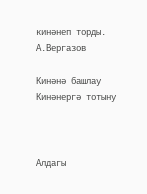кинәнеп торды. А.Вергазов

Кинәнә башлау Кинәнергә тотыну



Алдагы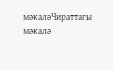мәкаләЧираттагы мәкалә